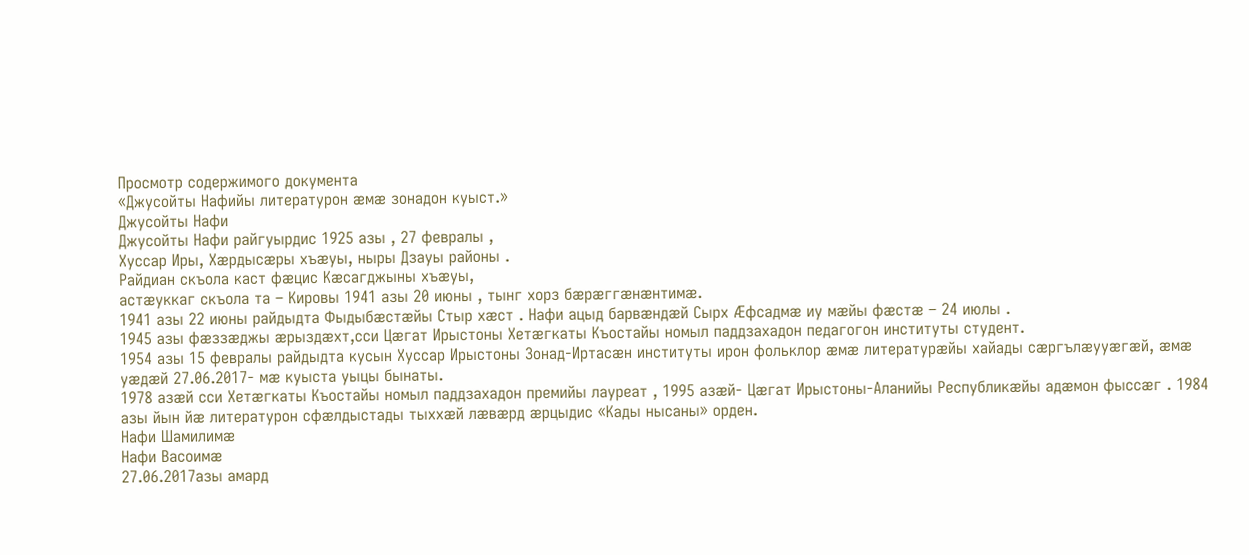Просмотр содержимого документа
«Джусойты Нафийы литературон æмæ зонадон куыст.»
Джусойты Нафи
Джусойты Нафи райгуырдис 1925 азы , 27 февралы ,
Хуссар Иры, Хæрдысæры хъæуы, ныры Дзауы районы .
Райдиан скъола каст фæцис Кæсагджыны хъæуы,
астæуккаг скъола та – Кировы 1941 азы 20 июны , тынг хорз бæрæггæнæнтимæ.
1941 азы 22 июны райдыдта Фыдыбæстæйы Стыр хæст . Нафи ацыд барвæндæй Сырх Æфсадмæ иу мæйы фæстæ – 24 июлы .
1945 азы фæззæджы æрыздæхт,сси Цæгат Ирыстоны Хетæгкаты Къостайы номыл паддзахадон педагогон институты студент.
1954 азы 15 февралы райдыдта кусын Хуссар Ирыстоны Зонад-Иртасæн институты ирон фольклор æмæ литературæйы хайады сæргълæууæгæй, æмæ уæдæй 27.06.2017- мæ куыста уыцы бынаты.
1978 азæй сси Хетæгкаты Къостайы номыл паддзахадон премийы лауреат , 1995 азæй- Цæгат Ирыстоны-Аланийы Республикæйы адæмон фыссæг . 1984 азы йын йæ литературон сфæлдыстады тыххæй лæвæрд æрцыдис «Кады нысаны» орден.
Нафи Шамилимæ
Нафи Васоимæ
27.06.2017азы амард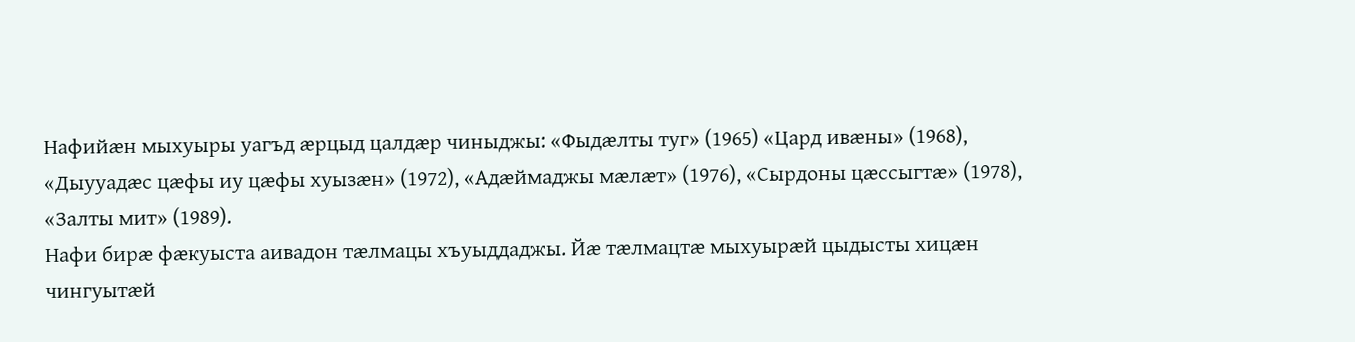Нафийæн мыхуыры уагъд æрцыд цалдæр чиныджы: «Фыдæлты туг» (1965) «Цард ивæны» (1968), «Дыууадæс цæфы иу цæфы хуызæн» (1972), «Адæймаджы мæлæт» (1976), «Сырдоны цæссыгтæ» (1978), «Залты мит» (1989).
Нафи бирæ фæкуыста аивадон тæлмацы хъуыддаджы. Йæ тæлмацтæ мыхуырæй цыдысты хицæн чингуытæй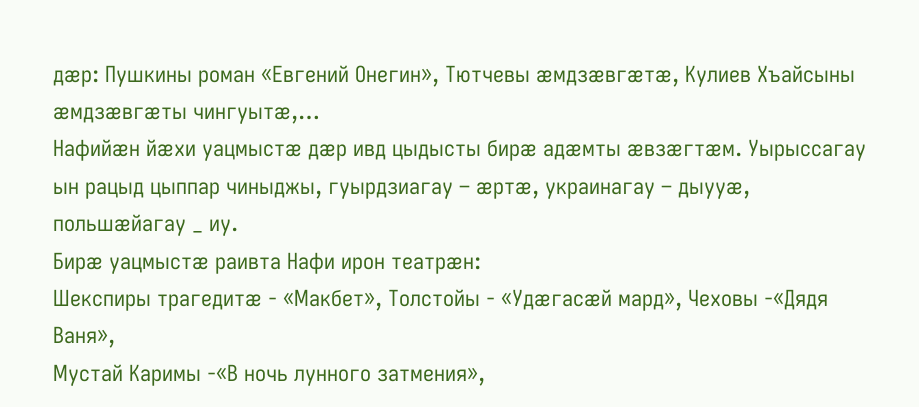дæр: Пушкины роман «Евгений Онегин», Тютчевы æмдзæвгæтæ, Кулиев Хъайсыны æмдзæвгæты чингуытæ,…
Нафийæн йæхи уацмыстæ дæр ивд цыдысты бирæ адæмты æвзæгтæм. Уырыссагау ын рацыд цыппар чиныджы, гуырдзиагау – æртæ, украинагау – дыууæ, польшæйагау _ иу.
Бирæ уацмыстæ раивта Нафи ирон театрæн:
Шекспиры трагедитæ - «Макбет», Толстойы - «Удæгасæй мард», Чеховы -«Дядя Ваня»,
Мустай Каримы -«В ночь лунного затмения»,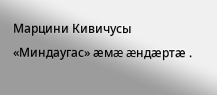Марцини Кивичусы «Миндаугас» æмæ æндæртæ .